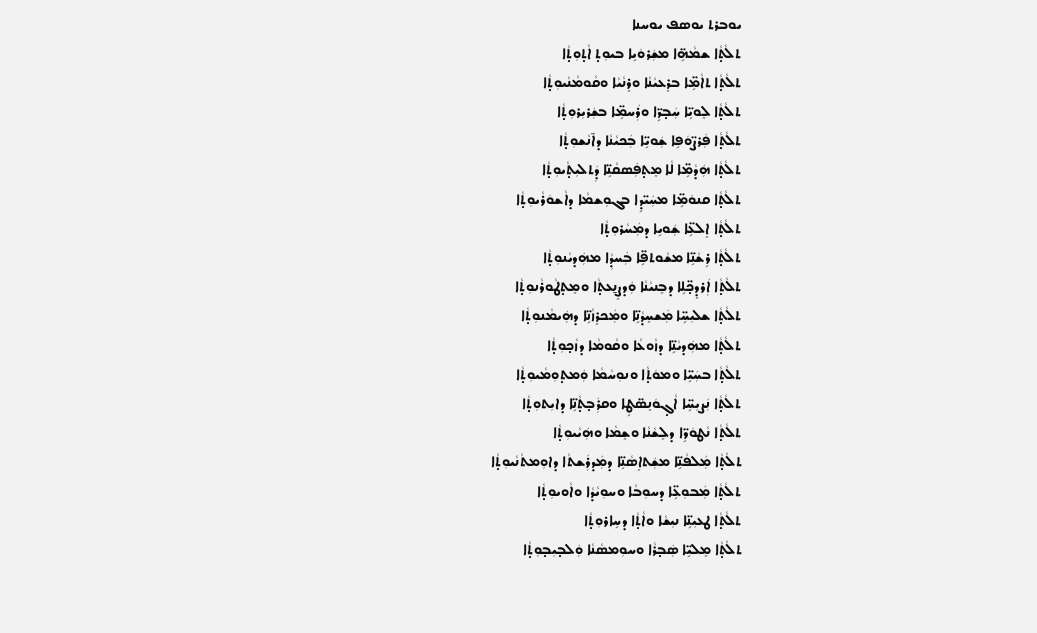ܝܘܒܪܬ ܝܘܣܦ ܝܘܚܢܐ
ܬܠܵܬ̣ܵܐ ܫܡܵܗܹ̈ܐ ܡܫܲܪܘܿܝܹܐ ܒܝܘܼܬ̣ ܐܵܬ̣ܘܼܬ̣ܵܐ
ܬܠܵܬ̣ܵܐ ܬܐܵܡܹ̈ܐ ܒܪܸܥܝܵܢܵܐ ܘܪܸܢܵܝܵܐ ܘܩܵܘܡܵܢܵܝܘܼܬ̣ܵܐ
ܬܠܵܬ̣ܵܐ ܠܸܘܝܹ̈ܐ ܚܲܒ̣ܖܹ̈ܐ ܘܪܲܚܡܹ̈ܐ ܒܫܲܪܝܼܪܘܼܬ̣ܵܐ
ܬܠܵܬ̣ܵܐ ܦܲܪܨ̈ܘܿܦܹܐ ܫܲܘܝܹ̈ܐ ܒܲܟܝܵܢܵܐ ܕܐ̄ܢܵܫܘܼܬ̣ܵܐ
ܬܠܵܬ̣ܵܐ ܗܲܕܵܡܹ̈ܐ ܠܵܐ ܡܸܬ̣ܦܲܣܩܵܢܹ̈ܐ ܕܲܬܠܝܼܬ̣ܵܝܘܼܬ̣ܵܐ
ܬܠܵܬ̣ܵܐ ܩܢܘܿܡܹ̈ܐ ܡܚܲܝ̈ܕܹܐ ܒܓܘܼܫܡܵܐ ܕܐܵܫܘܿܪܵܝܘܼܬ̣ܵܐ
ܬܠܵܬ̣ܵܐ ܐܸܠܥܹ̈ܐ ܫܲܘܝܹܐ ܕܡܲܚܵܪܘܼܬ̣ܵܐ
ܬܠܵܬ̣ܵܐ ܪܹܫܵܢܹ̈ܐ ܡܫܵܘܬܦܹ̈ܐ ܒܲܚܕܼܵܐ ܡܗܲܕܝܵܢܘܼܬ̣ܵܐ
ܬܠܵܬ̣ܵܐ ܐܲܪܕܸܟ̣̈ܠܹܐ ܕܒܸܢܝܵܢܵܐ ܘܲܕܨܸܢ̱ܥܬ̣ܵܐ ܘܡܸܬ̣ܛܵܘܪܵܢܘܼܬ̣ܵܐ
ܬܠܵܬ̣ܵܐ ܫܠܝܼܚܹ̈ܐ ܡܲܫܚܸܕܵܢܹ̈ܐ ܘܡܲܟܪܸܙܵܢܹ̈ܐ ܕܗܲܝܡܵܢܘܼܬ̣ܵܐ
ܬܠܵܬ̣ܵܐ ܡܗܲܕܝܵܢܹ̈ܐ ܕܙܵܘܥܵܐ ܘܩܵܘܡܵܐ ܕܙܵܟ̣ܘܼܬ̣ܵܐ
ܬܠܵܬ̣ܵܐ ܒܚܲܝܹ̈ܐ ܘܡܘܿܬ̣ܵܐ ܘܢܘܼܚܵܡܵܐ ܘܲܡܬ̣ܘܼܡܵܝܘܼܬ̣ܵܐ
ܬܠܵܬ̣ܵܐ ܢܲܨܝܼܚܹ̈ܐ ܐܵܓ̣ܘܿܢܸܣ̈ܛܹܐ ܘܩܪܲܒ̣ܬ̣ܵܢܹ̈ܐ ܕܐܝܼܬܘܼܬ̣ܵܐ
ܬܠܵܬ̣ܵܐ ܢܵܛܘܿܖܹ̈ܐ ܕܠܸܫܵܢܵܐ ܘܫܸܡܵܐ ܘܗܲܝܵܝܘܼܬ̣ܵܐ
ܬܠܵܬ̣ܵܐ ܡܲܠܦܵܢܹ̈ܐ ܡܫܲܬܐܸܣܵܢܹ̈ܐ ܕܡܲܕܪܲܫܬܵܐ ܕܐܘܼܡܬܵܢܵܝܘܼܬ̣ܵܐ
ܬܠܵܬ̣ܵܐ ܡܲܒܘܼܥܹ̈ܐ ܕܚܘܼܒܵܐ ܘܚܘܼܝܵܕܵܐ ܘܐܵܘܝܘܼܬ̣ܵܐ
ܬܠܵܬ̣ܵܐ ܛܥܝܼܢܹ̈ܐ ܢܝܼܫܵܐ ܘܐܵܬ̣ܵܐ ܕܚܹܐܪܘܼܬ̣ܵܐ
ܬܠܵܬ̣ܵܐ ܡܸܠܝܹ̈ܐ ܣܲܒ̣ܪܵܐ ܘܚܘܼܡܣܵܢܵܐ ܘܲܠܒ̣ܝܼܒ̣ܘܼܬ̣ܵܐ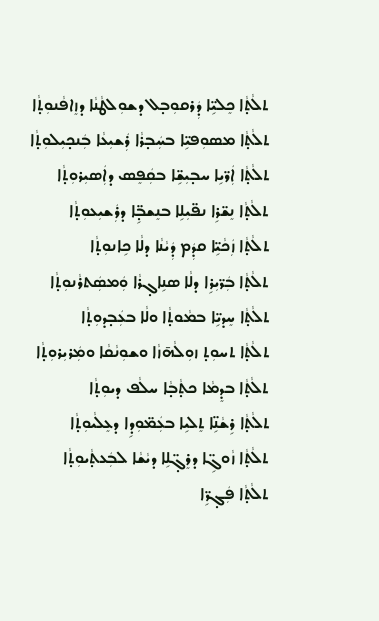ܬܠܵܬ̣ܵܐ ܟܸܠܝܹ̈ܐ ܕܲܪܩܘܼܒ̣ܠ ܕܫܘܼܠܛܵܢܵܐ ܕܙܸܐܦܵܢܘܼܬ̣ܵܐ
ܬܠܵܬ̣ܵܐ ܡܣܘܼܦܝܹ̈ܐ ܒܚܲܒ̣ܪܵܐ ܪܲܫܝܼܥܵܐ ܒܲܢܟ̣ܝܼܠܘܼܬ̣ܵܐ
ܬܠܵܬ̣ܵܐ ܐܲܖ̈ܝܹܐ ܚܒ̣ܝܼܫܹ̈ܐ ܒܩܲܦܸܣ ܕܐܲܣܝܼܪܘܼܬ̣ܵܐ
ܬܠܵܬ̣ܵܐ ܢܸܫ̈ܪܹܐ ܢܦ̈ܝܼܠܹܐ ܒܢܸܫܒ̣ܹ̈ܐ ܕܪܲܫܝܼܥܘܼܬ̣ܵܐ
ܬܠܵܬ̣ܵܐ ܙܲܟܵܝܹ̈ܐ ܩܕܲܡ ܕܲܝܵܢܵܐ ܕܠܵܐ ܟܹܐܢܘܼܬ̣ܵܐ
ܬܠܵܬ̣ܵܐ ܒܲܖ̈ܝܼܪܹܐ ܕܠܵܐ ܣܢܹܐܓ̣ܪܵܐ ܘܲܡܣܲܬܪܵܢܘܼܬ̣ܵܐ
ܬܠܵܬ̣ܵܐ ܚܸܕܝܹ̈ܐ ܒܡܵܘܬ̣ܵܐ ܘܠܵܐ ܒܥܲܒ̣ܕܘܼܬ̣ܵܐ
ܬܠܵܬ̣ܵܐ ܬܚܘܼܬ̣ ܙܘܼܠܵܗ̄ܙܵܐ ܘܫܘܼܢܵܩܵܐ ܘܡܲܪܝܼܪܘܼܬ̣ܵܐ
ܬܠܵܬ̣ܵܐ ܒܕܸܡܵܐ ܟܬ̣ܵܒ̣ܵܐ ܚܠܵܦ ܕܝܘܼܬ̣ܵܐ
ܬܠܵܬ̣ܵܐ ܪܹܫܵܢܹ̈ܐ ܬܸܠܝܹܐ ܒܥܲܡ̈ܘܼܕܹܐ ܕܥܸܠܵܝܘܼܬ̣ܵܐ
ܬܠܵܬ̣ܵܐ ܙܵܘܓܹ̈ܐ ܕܪܸܓ̣̈ܠܹܐ ܕܝܵܫܵܐ ܠܒܲܥܬ̣ܵܝܘܼܬ̣ܵܐ
ܬܠܵܬ̣ܵܐ ܦܲܓ̣ܖܹ̈ܐ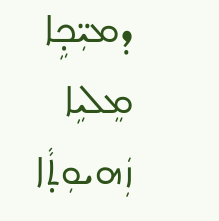ܕܡܝܼ̈ܟ̣ܹܐ ܡܸܠܝܹܐ ܙܲܗܝܘܼܬ̣ܵܐ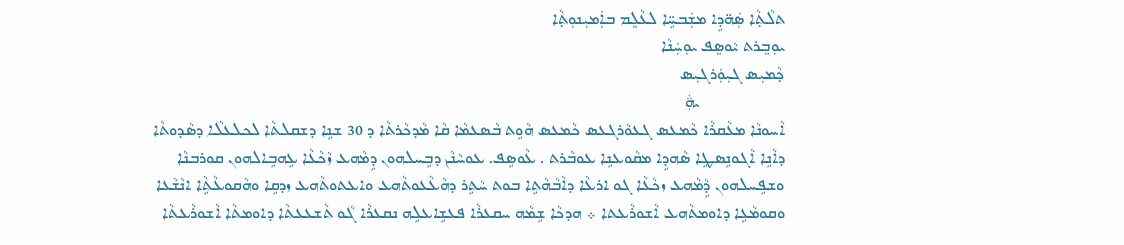ܬܠܵܬ̣ܵܐ ܣܲܗ̈ܕܹܐ ܡܫܲܒܚܹ̈ܐ ܠܥܵܠܸܡ ܒܐܲܡܝܼܢܘܼܬ̣ܵܐ
ܝܘܼܒܸܪܬ ܝܵܘܣܸܦ ܝܘܼܚܲܢܵܐ
ܟ̣ܵܡܝܼܣ ܓܝܼܘܲܪܓܝܼܣ
                   ܞ
ܐܵܚܘܢܵܐ ܡܥܵܩܪܵܐ ܟܵܡܥܣ ܓܥܘܵܪܓܥܣ ܟܵܡܥܣ ܗܵܘܹܬ ܒܵܣܥܡܵܐ ܩܵܐ ܡܵܕܟܵܪܬܵܐ ܕ 30 ܫܢܹܐ ܕܫܩܠܬܵܐ ܠܟܠܥܠܵܐ ܕܣܵܕܘܬܵܐ ܕܐܵܢܹܐ ܐܵܓܘܢܹܣܛܹܐ ܣܵܗܕܹܐ ܡܩܵܘܥܢܹܐ ܥܘܒܵܪܬ . ܥܵܘܣܹܦ. ܥܘܚܵܢܵܢ ܕܒܹܚܠܗܘܢ ܕܹܡܵܗܥ ܙܵܟܵܥܵܐ ܥܹܗܒܹܐܠܗܘܢ ܩܘܪܒܢܵܐ ܘܫܦܹܚܠܗܘܢ ܕܹܵܡܵܗܥ ܙܟܵܥܵܐ ܓܘ ܐܪܥܵܐ ܕܐܵܒܵܗܵܬܹܐ ܒܘܬ ܚܵܬܹܪ ܕܗܵܥܵܥܘܬܵܗܥ ܘܐܥܬܘܬܵܗܥ ܙܕܩܹܐ ܘܗܵܩܘܥܵܬܹܵܐ ܐܢܵܫܵܥܐ ܘܩܘܡܵܥܹܐ ܕܐܘܡܬܵܗܥ ܐܵܫܘܪܵܥܬܐ ܀ ܗܕܟܵܐ ܫܹܡܵܗ ܚܩܥܪܵܐ ܦܥܫܹܐܥܠܹܗ ܢܩܥܪܵܐ ܓܵܘ ܬܵܫܥܥܬܵܐ ܕܐܘܡܬܵܐ ܐܵܫܘܪܵܥܬܵܐ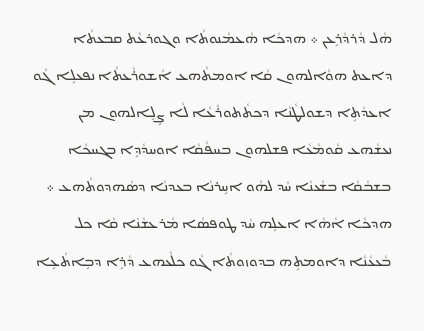ܗܵܠ ܕܵܪܕܵܪܹܥܢ ܀ ܗܕܟܵܐ ܗܵܥܡܵܢܘܬܵܐ ܘܓܘܪܥܵܬ ܩܒܥܬܵܐ ܕܐܥܬ ܗܘܵܐܠܗܘܢ ܩܵܐ ܐܘܡܬܵܗܥ ܐܵܫܘܪܵܥܬܵܐ ܢܦܥܠܹܐ ܓܵܘ ܐܥܕܵܬܹܐ ܕܫܘܠܛܵܢܵܐ ܕܟܬܵܬܘܪܵܥܵܐ ܠܵܐ ܨܹܠܹܐܠܗܘܢ ܡܢ ܢܥܫܵܗܥ ܩܵܘܡܵܥܵܐ ܦܫܠܗܘܢ ܒܚܦܵܩܵܐ ܐܘܚܕܵܕܹܐ ܒܓܚܟܵܐ ܒܫܒܵܩܵܐ ܒܫܵܥܢܵܐ ܚܵܕ ܠܗܵܘ ܐܚܹܪܢܵܐ ܒܥܕܢܵܐ ܕܣܵܗܕܘܬܵܗܥ ܀ ܗܕܟܵܐ ܐܵܗܵܐ ܐܥܠܹܗ ܚܵܕ ܛܘܦܣܵܐ ܡܵܪܥܫܵܢܵܐ ܩܵܐ ܟܠ ܒܵܥܥܵܢܵܐ ܕܐܘܡܬܹܗ ܒܕܘܙܘܬܵܐ ܓܵܘ ܟܠܵܥܗܥ ܕܵܪܹܐ ܕܒܹܐܬܵܥܹܐ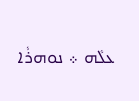ܥܠܵܗ ܀ ܢܘܗܪܵܐ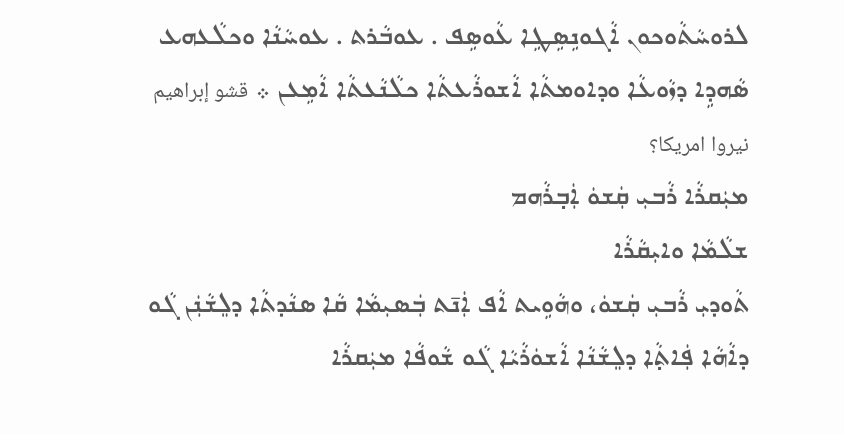ܠܪܘܚܵܬܵܘܟܘܢ ܐܵܓܘܢܹܣܹܛܹܐ ܥܵܘܣܹܦ . ܥܘܒܵܪܬ . ܥܘܚܵܢܵܐ ܘܟܠܵܥܗܥ ܣܵܗܕܹܐ ܕܙܵܘܥܵܐ ܘܕܐܘܡܬܵܐ ܐܵܫܘܪܵܥܬܵܐ ܟܠܵܢܵܥܬܵܐ ܐܵܡܹܥܢ ܀ قشو إبراهيم نيروا امريكا؟
ܡܝܲܩܪܵܐ ܪܵܒܝܼ ܩܲܫܘܿ ܐܲܒ̣ܪܵܗܡ
ܫܠܵܡܵܐ ܘܐܝܼܩܵܪܵܐ
ܬܵܘܕܝܼ ܪܵܒܝܼ ܩܲܫܘܿ، ܘܗܵܘܹܝܬ ܐܵܦ ܐܲܢ̄ܬ ܒܲܣܝܼܡܵܐ ܩܵܐ ܣܢܵܕܬܵܐ ܕܠܸܫܵܢܲܢ ܓܵܘ ܕܐܵܗܵܐ ܦܲܐܬ̣ܵܐ ܕܠܸܫܵܢܵܐ ܐܵܫܘܿܪܵܝܵܐ ܓܵܘ ܫܵܘܦܵܐ ܡܝܲܩܪܵܐ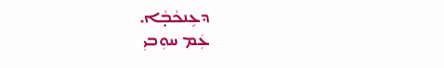ܕܥܹܢܟܵܒ̣ܵܐ.
ܥܲܡ ܚܘܼܒܝܼ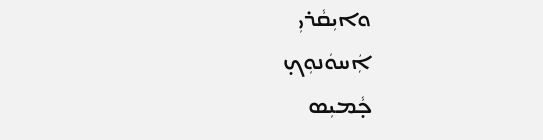ܘܐܝܼܩܵܪܝܼ
ܐܲܚܘܿܢܘܼܟ̣
ܟ̣ܵܡܝܼܣ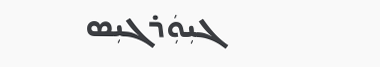ܓܝܼܘܲܪܓܝܼܣ